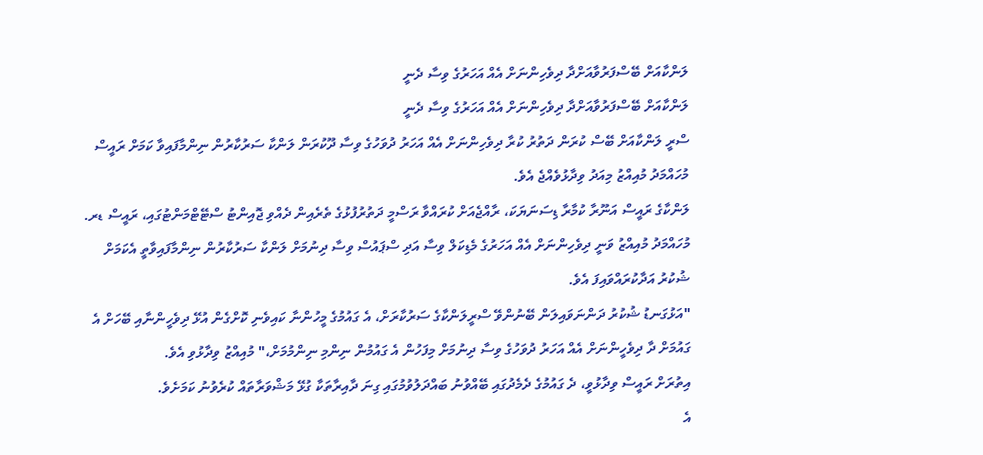ލަންކާއަށް ބޭސްފަރުވާއަށްދާ ދިވެހިންނަށް އެއް އަހަރުގެ ވިސާ ދެނީ
ލަންކާއަށް ބޭސްފަރުވާއަށްދާ ދިވެހިންނަށް އެއް އަހަރުގެ ވިސާ ދެނީ
ސްރީ ލަންކާއަށް ބޭސް ކުރަން ދަތުރު ކުރާ ދިވެހިންނަށް އެއް އަހަރު ދުވަހުގެ ވިސާ ދޫކުރަން ލަންކާ ސަރުކާރުން ނިންމާފައިވާ ކަމަށް ރައީސް މުހައްމަދު މުއިއްޒު މިއަދު ވިދާޅުވެއްޖެ އެވެ.
ލަންކާގެ ރައީސް އަނޫރާ ކުމާރާ ޑިސަނަޔަކަ، ރާއްޖެއަށް ކުރައްވާ ރަސްމީ ދަތުރުފުޅުގެ ތެރެއިން ދެއްވި ޖޮއިންޓު ސްޓޭޓްމަންޓުގައި، ރައީސް ޑރ. މުހައްމަދު މުއިއްޒު ވަނީ ދިވެހިންނަށް އެއް އަހަރުގެ މެޑިކަލް ވިސާ އަދި ސްޕައުސް ވިސާ ދިނުމަށް ލަންކާ ސަރުކާރުން ނިންމާފައިވާތީ އެކަމަށް ޝުކުރު އަދާކުރައްވައިފަ އެވެ.
"އަޅުގަނޑު ޝުކުރު ދަންނަވައިލަން ބޭނުންވޭ ސްރީލަންކާގެ ސަރުކާރަށް، އެ ގައުމުގެ މީހުންނާ ކައިވެނި ކޮށްގެން އުޅޭ ދިވެހީންނާއި ބޭހަށް އެ ގައުމަށް ދާ ދިވެހީންނަށް އެއް އަހަރު ދުވަހުގެ ވިސާ ދިނުމަށް މިފަހުން އެ ގައުމުން ނިންމި ނިންމުމަށް،" މުއިއްޒު ވިދާޅުވި އެވެ.
އިތުރަށް ރައީސް ވިދާޅުވީ، ދެ ގައުމުގެ ދެމެދުގައި ބޭއްވުނު ބައްދަލުވުމުގައި ގިނަ ދާއިރާތަކާ ގުޅޭ މަޝްވަރާތައް ކުރެވުނު ކަމަށެވެ.
އެ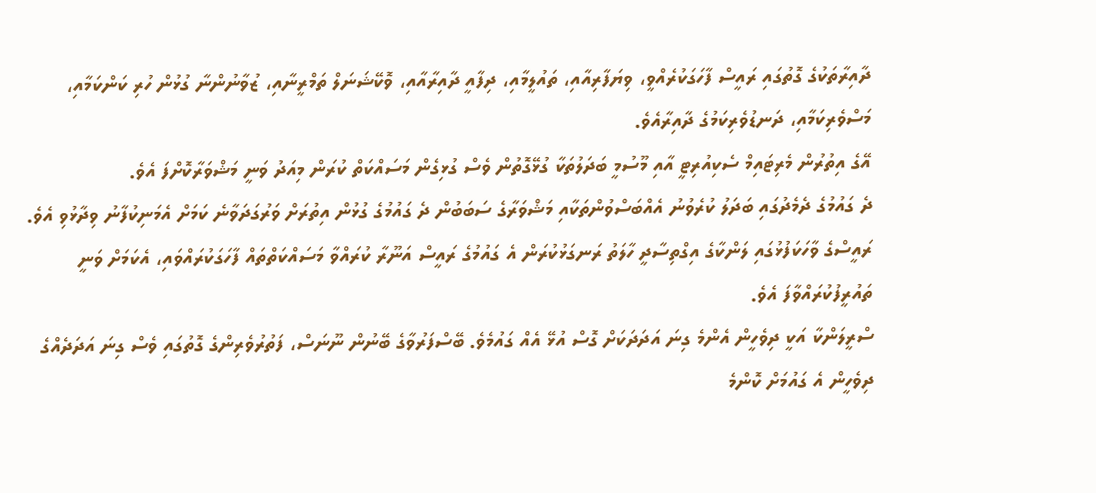ދާއިރާތަކުގެ ގޮތުގައި ރައީސް ފާހަގަކުރެއްވީ، ވިޔަފާރިއާއި، ތައުލީމާއި، ދިފާއީ ދާއިރާއާއި، ވޮކޭޝަނަލް ތަމްރީނާއި، ޒުވާނުންނާ ގުޅުން ހުރި ކަންކަމާއި، މަސްވެރިކަމާއި، ދަނޑުވެރިކަމުގެ ދާއިރާއެވެ.
އޭގެ އިތުރުން މެރިޓައިމް ސެކިއުރިޓީ އާއި މޫސުމީ ބަދަލުތަކާ ގުޅޭގޮތުން ވެސް ގުޅިގެން މަސައްކަތް ކުރަން މިއަދު ވަނީ މަޝްވަރާކޮށްފަ އެވެ.
ދެ ގައުމުގެ ދެމެދުގައި ބަދަލު ކުރެވުނު އެއްބަސްވުންތަކާއި މަޝްވަރާގެ ސަބަބުން ދެ ގައުމުގެ ގުޅުން އިތުރަށް ވަރުގަދަވާނެ ކަމަށް އެމަނިކުފާނު ވިދާޅުވި އެވެ.
ރައީސްގެ ވާހަކަފުޅުގައި ލަންކާގެ އިގްތިސާދީ ހާލަތު ރަނގަޅުކުރަން އެ ގައުމުގެ ރައީސް އަނޫރާ ކުރައްވާ މަސައްކަތްތައް ފާހަގަކުރައްވައި، އެކަމަށް ވަނީ ތައުރީފުކުރައްވާފަ އެވެ.
ސްރީލަންކާ އަކީ ދިވެހީން އެންމެ ގިނަ އަދަދަކަށް ގޮސް އުޅޭ އެއް ގައުމެވެ. ބޭސްފަރުވާގެ ބޭނުން ނޫނަސް، ފަތުރުވެރިންގެ ގޮތުގައި ވެސް ގިނަ އަދަދެއްގެ ދިވެހީން އެ ގައުމަށް ކޮންމެ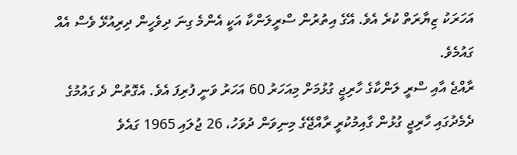އަހަރަކު ޒިޔާރަތް ކުރެ އެވެ. އޭގެ އިތުރުން ސްރީލަންކާ އަކީ އެންމެ ގިނަ ދިވެހީން ދިރިއުޅޭ ވެސް އެއް ގައުމެވެ.
ރާއްޖެ އާއި ސްރީ ލަންކާގެ ހާރިޖީ ގުޅުމަށް މިއަހަރު 60 އަހަރު ވަނީ ފުރިފަ އެވެ. އެގޮތުން ދެ ގައުމުގެ ދެމެދުގައި ހާރިޖީ ގުޅުން ގާއިމުކުރީ ރާއްޖޭގެ މިނިވަން ދުވަހު، 26 ޖުލައި 1965 ގައެވެ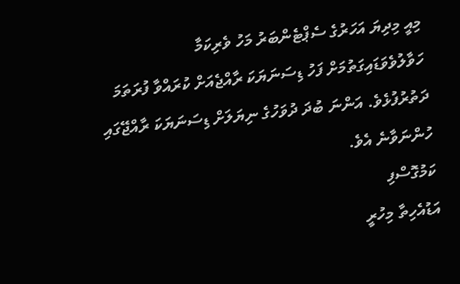މިއީ މިދިޔަ އަހަރުގެ ސެޕްޓެންބަރު މަހު ވެރިކަމާ ހަވާލުވެވަޑައިގަތުމަށް ފަހު ޑިސަނަޔަކަ ރާއްޖެއަށް ކުރައްވާ ފުރަތަމަ ދަތުރުފުޅެވެ. އަންނަ ބުދަ ދުވަހުގެ ނިޔަލަށް ޑިސަނަޔަކަ ރާއްޖޭގައި ހުންނަވާނެ އެވެ.
ކަމުގޮސްފި
އަޑުއެހިތާ މިހުރީ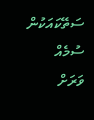ސަތޭކައަކުން ސުމެއް
ވަރަށް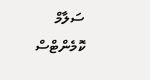ސަލާމް
ކޮމެންޓްސް